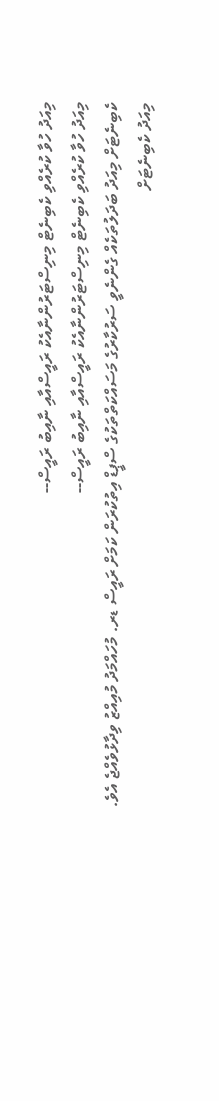މިއަދު ހުވާ ކުރެއްވި ކެބިނެޓް މިނިސްޓަރުންނާއެކު ރައީސްއާއި ނާއިބު ރައީސް--
މިއަދު ހުވާ ކުރެއްވި ކެބިނެޓް މިނިސްޓަރުންނާއެކު ރައީސްއާއި ނާއިބު ރައީސް--
ކެބިނެޓަށް މިއަދު ބަދަލުތަކެއް ގެންނެވީ ސަރުކާރުގެ މަސައްކަތްތަކުގެ ސްޕީޑް އިތުކުރަން ކަމަށް ރައީސް ޑރ. މުހައްމަދު މުއިއްޒު ވިދާޅުވެއްޖެ އެވެ.
މިއަދު ކެބިނެޓަށް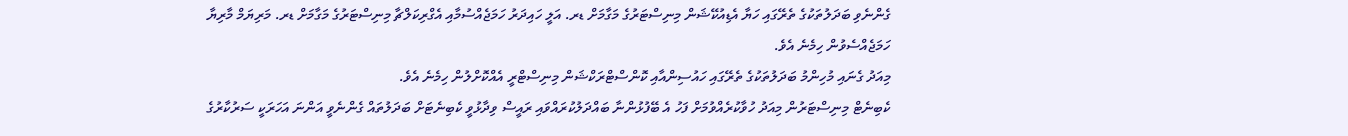ގެންނެވި ބަދަލުތަކުގެ ތެރޭގައި ހަޔާ އެޑިއުކޭޝަން މިނިސްޓަރުގެ މަގާމަށް ޑރ. އަލީ ހައިދަރު ހަމަޖެއްސުމާއި އެގްރިކަލްޗާ މިނިސްޓަރުގެ މަގާމަށް ޑރ. މަރިޔަމް މާރިޔާ ހަމަޖެއްސެވުން ހިމެނެ އެވެ.
މިއަދު ގެނައި މުހިންމު ބަދަލުތަކުގެ ތެރޭގައި ހައުސިންއާއި ކޮންސްޓްރަކްޝަން މިނިސްޓްރީ އެއްކޮށްލުން ހިމެނެ އެވެ.
ކެބިނެޓް މިނިސްޓަރުން މިއަދު ހުވާކުރެއްވުމަށް ފަހު އެ ބޭފުޅުންނާ ބައްދަލުކުރައްވައި ރައީސް ވިދާޅުވީ ކެބިނެޓަށް ބަދަލުތައް ގެންނެވީ އަންނަ އަހަރަކީ ސަރުކާރުގެ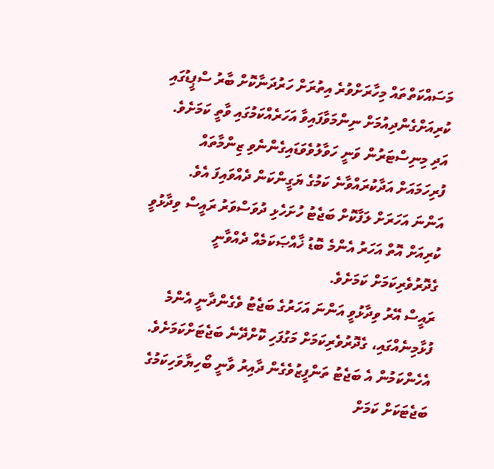މަސައްކަތްތައް މިހާރަށްވުރެ އިތުރަށް ހަރުދަނާކޮށް ބާރު ސްޕީޑުގައި ކުރިއަށްގެންދިއުމަށް ނިންމަވާފައިވާ އަހަރެއްކަމުގައި ވާތީ ކަމަށެވެ.
އަދި މިނިސްޓަރުން ވަނީ ހަވާލުވެވަޑައިގެންނެވި ޒިންމާތައް ފުރިހަމައަށް އަދާކުރައްވާނެ ކަމުގެ ޔަގީންކަން ދެއްވައިފަ އެވެ.
އަންނަ އަހަރަށް ލަފާކޮށް ބަޖެޓު ހުށަހެޅި ދުވަސްވަރު ރައީސް ވިދާޅުވީ ކުރިއަށް އޮތް އަހަރު އެންމެ ބޮޑު ޚާއްޞަކަމެއް ދެއްވާނީ ގެދޮރުވެރިކަމަށް ކަމަށެވެ.
ރައީސް އޭރު ވިދާޅުވީ އަންނަ އަހަރުގެ ބަޖެޓު ވެގެންދާނީ އެންމެ ފުޅާމިނެއްގައި، ގެދޮރުވެރިކަމަށް މަގުފަހި ކޮށްދޭނެ ބަޖެޓަށްކަމަށެވެ. އެހެންކަމުން އެ ބަޖެޓު ތަންފީޒުވެގެން ދާއިރު ވާނީ ބޯހިޔާވަހިކަމުގެ ބަޖެޓަކަށް ކަމަށް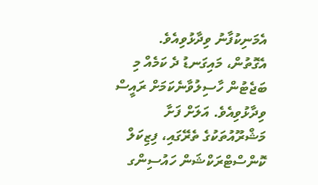އެމަނިކުފާނު ވިދާޅުވިއެވެ.
އެގޮތުން، މައިގަނޑު ދެ ކަމެއް މި ބަޖެޓުން ހާސިލުވާނެކަމަށް ރައީސް ވިދާޅުވިއެވެ. އަލަށް ފަށާ މަޝްރޫއުތަކުގެ ތެރޭގައި، ފިޒިކަލް ކޮންސްޓްރަކްޝަން ހައުސިންގ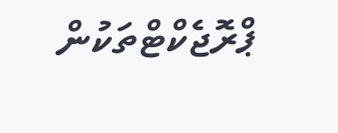ޕްރޮޖެކްޓްތަކުން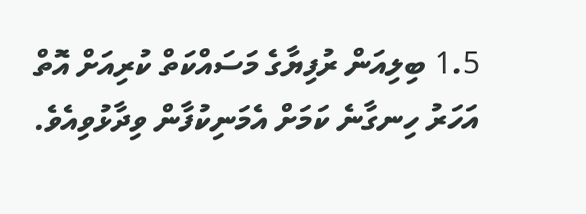1.5 ބިލިއަން ރުފިޔާގެ މަސައްކަތް ކުރިއަށް އޮތް އަހަރު ހިނގާނެ ކަމަށް އެމަނިކުފާން ވިދާޅުވިއެވެ.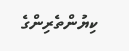ކިޔުންތެރިންގެ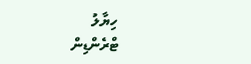ހިޔާލު
ޓްރެންޑިން